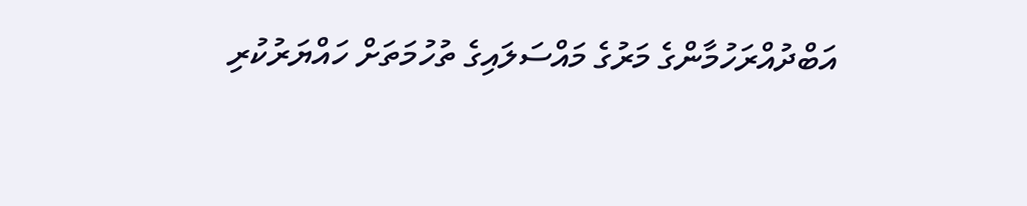އަބްދުއްރަހުމާންގެ މަރުގެ މައްސަލައިގެ ތުހުމަތަށް ހައްޔަރުކުރި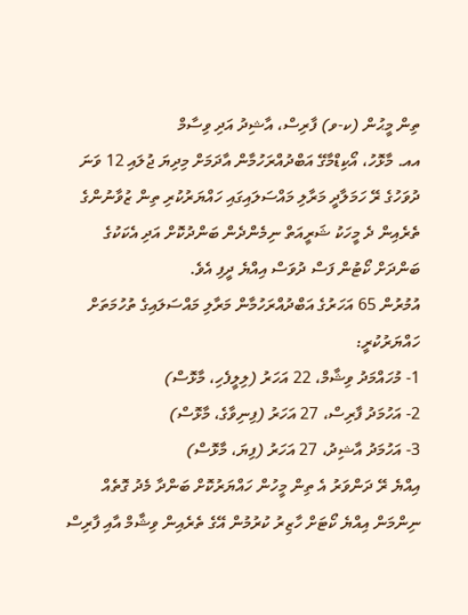ތިން މީޙުން (ކ-ވ) ފާރިސް، އާޝިދު އަދި ވިސާމް
އއ. މާޅޮހު، އޯކިޑްމާގޭ އަބްދުއްރަހުމާން އާދަމަށް މިދިޔަ ޖުލައި 12 ވަނަ ދުވަހުގެ ރޭ ހަމަލާދީ މަރާލި މައްސަލައިގައި ހައްޔަރުކުރި ތިން ޒުވާނުންގެ ތެރެއިން ދެ މީހަކު ޝަރީއަތް ނިމެންދެން ބަންދުކޮށް އަދި އެކަކުގެ ބަންދަށް ކޯޓުން ފަސް ދުވަސް އިއްޔެ ދީފި އެވެ.
އުމުރުން 65 އަހަރުގެ އަބްދުއްރަހުމާން މަރާލި މައްސަލައިގެ ތުހުމަތަށް ހައްޔަރުކުރީ:
1- މުހައްމަދު ވިޝާމް، 22 އަހަރު (ލިލީފެހި، މާޅޮސް)
2- އަހުމަދު ފާރިސް، 27 އަހަރު (ފިނިވާގެ، މާޅޮސް)
3- އަހުމަދު އާޝިދު، 27 އަހަރު (ފިޔަ، މާޅޮސް)
އިއްޔެ ރޭ ދަންވަރު އެ ތިން މީހުން ހައްޔަރުކޮށް ބަންދާ މެދު ގޮތެއް ނިންމަން އިއްޔެ ކޯޓަށް ހާޒިރު ކުރުމުން އޭގެ ތެރެއިން ވިޝާމް އާއި ފާރިސް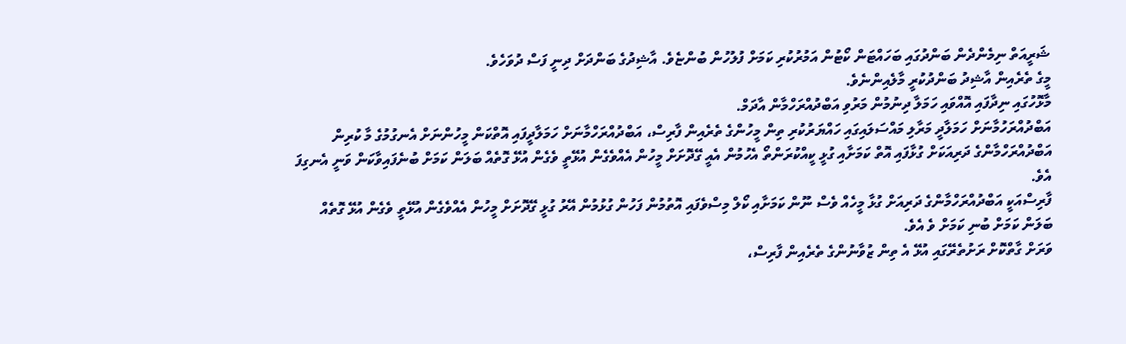ޝަރީއަތް ނިމެންދެން ބަންދުގައި ބަހައްޓަން ކޯޓުން އަމުރުކުރި ކަމަށް ފުލުހުން ބުންޏެވެ. އާޝިދުގެ ބަންދަށް ދިނީ ފަސް ދުވަހެވެ.
މީގެ ތެރެއިން އާޝިދު ބަންދުކުރީ މާލެއިންނެވެ.
މާޅޮހުގައި ނިދާފައި އޮއްވައި ހަމަލާ ދިނުމުން މަރުވި އަބްދުއްރަހްމާން އާދަމް.
އަބްދުއްރަހުމާނަށް ހަމަލާދީ މަރާލި މައްސަލައިގައި ހައްޔަރުކުރި ތިން މީހުންގެ ތެރެއިން ފާރިސް، އަބްދުއްރަހްމާނަށް ހަމަލާދީފައި އޮތްކަން މީހުންނަށް އެނގުމުގެ މާ ކުރިން އަބްދުއްރަހްމާންގެ ދަރިއަކަށް ގުޅާފައި އޮތް ކަމަށާއި ގުޅީ ކީއްކުރަންތޯ އެހުމުން އެއީ ގޭދޮށަށް މީހުން އެއްވެގެން އުޅޭތީ ވެގެން އުޅޭ ގޮތެއް ބަލަން ކަމަށް ބުނެފައިވާކަން ވަނީ އެނގިފަ އެވެ.
ފާރިސްއަކީ އަބްދުއްރަހްމާންގެ ދަރިއަށް ގުޅާ މީހެއް ވެސް ނޫން ކަމަށާއި ކޯލް މިސްވެފައި އޮތުމުން ފަހުން ގުޅުމުން އޭރު ގުޅީ ގޭދޮށަށް މީހުން އެއްވެގެން އުޅޭތީ ވެގެން އުޅޭ ގޮތެއް ބަލަން ކަމަށް ބުނި ކަމަށް ވެ އެވެ.
ވަރަށް ގާތްކޮށް ރަށުތެރޭގައި އުޅޭ އެ ތިން ޒުވާނުންގެ ތެރެއިން ފާރިސް،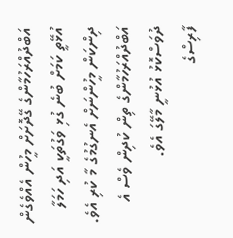އަބްދުއްރަހުމާންގެ ގޭދޮށަށް މީހުން އެއްވެގެން އުޅޭތީ ކަމަށް ބުނެ ގުޅި ވަގުތަކީ އަދި ހަމަލާ ދިންކަން މީހުންނަށް އެނގުމުގެ މާ ކުރި އެވެ.
އަބްދުއްރަހުމާންގެ ތިން ކުދިން ވެސް އެ ދުވަސްކޮޅު އުޅުނީ މާލޭގަ އެވެ.
ފާރިސްގެ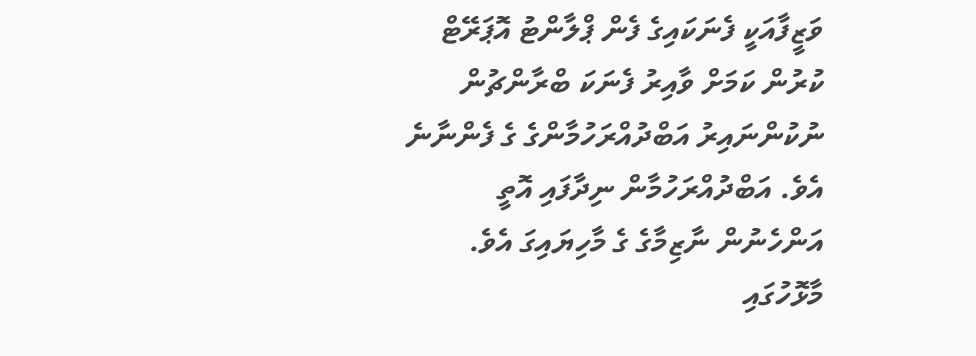ވަޒީފާއަކީ ފެނަކައިގެ ފެން ޕްލާންޓު އޮޕަރޭޓް ކުރުން ކަމަށް ވާއިރު ފެނަކަ ބްރާންޗުން ނުކުންނައިރު އަބްދުއްރަހުމާންގެ ގެ ފެންނާނެ އެވެ. އަބްދުއްރަހުމާން ނިދާފައި އޮތީ އަންހެނުން ނާޒިމާގެ ގެ މާހިޔައިގަ އެވެ.
މާޅޮހުގައި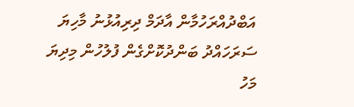އަބްދުއްރަހުމާން އާދަމް ދިރިއުޅުނު މާހިޔަ ސަރަހައްދު ބަންދުކޮށްގެން ފުލުހުން މިދިޔަ މަހު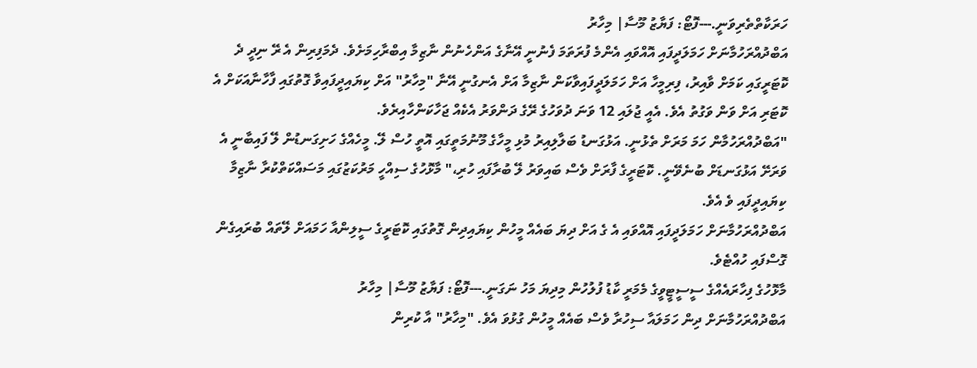ހަރަކާތްތެރިވަނީ.---ފޮޓޯ: ފަޔާޒު މޫސާ| މިހާރު
އަބްދުއްރަހުމާނަށް ހަމަލަދީފައި އޮއްވައި އެންމެ ފުރަތަމަ ފެނުނީ އޭނާގެ އަންހެނުން ނާޒިމާ އިބްރާހިމަށެވެ. ދެމަފިރިން އެ ރޭ ނިދީ ދެ ކޮޓަރީގައި ކަމަށް ވާއިރު، ފިރިމީހާ އަށް ހަމަލަދީފައިވާކަން ނާޒިމާ އަށް އެނގުނީ އޭނާ "މިހާރު" އަށް ކިޔައިދީފައިވާ ގޮތުގައި ފާހާނާއަކަށް އެ ކޮޓަރި އަށް ވަން ވަގުތު އެވެ. އެއީ ޖުލައި 12 ވަނަ ދުވަހުގެ ރޭގެ ދަންވަރު އެކެއް ޖަހާކަންހާއިރެވެ.
"އަބްދުއްރަހުމާން ހަމަ މަރަށް ތެޅުނީ. އަޅުގަނޑު ބަލާލިއިރު މުޅި މީހާގެ މޫނުމަތީގައި އޮތީ ހުސް ލޭ. މީހެއްގެ ހަށިގަނޑުން ލޭ ފައިބާނީ އެ ވަރަށޭ އަޅުގަނޑަށް ބުނެވޭނީ. ކޮޓަރީގެ ފާރަށް ވެސް ބައިވަރު ލޭ ބުރާފައި ހުރި،" މާޅޮހުގެ ސިއްހީ މަރުކަޒުގައި މަސައްކަތްކުރާ ނާޒިމާ ކިޔައިދީފައި ވެ އެވެ.
އަބްދުއްރަހުމާނަށް ހަމަލަދީފައި އޮއްވައި އެ ގެ އަށް ދިޔަ ބައެއް މީހުން ކިޔައިދިން ގޮތުގައި ކޮޓަރީގެ ސީލިންއާ ހަމައަށް ލޭތައް ބުރައިގެން ގޮސްފައި ހުއްޓެވެ.
މާޅޮހުގެ ފިހާރައެއްގެ ސީސީޓީވީގެ މެމަރީ ކާޑު ފުލުހުން މިދިޔަ މަހު ނަގަނީ.---ފޮޓޯ: ފަޔާޒު މޫސާ| މިހާރު
އަބްދުއްރަހުމާނަށް ދިން ހަމަލައާ ސިހުރާ ވެސް ބައެއް މީހުން ގުޅުވަ އެވެ. "މިހާރު" އާ ކުރިން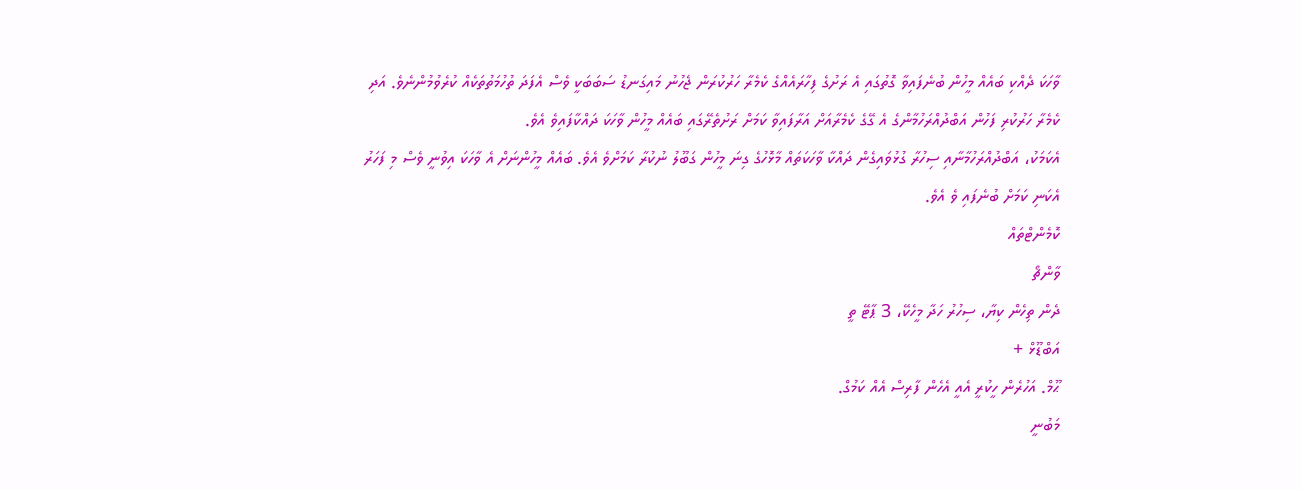ވާހަކަ ދެއްކި ބައެއް މީހުން ބުނެފައިވާ ގޮތުގައި އެ ރަށުގެ ފިހާރައެއްގެ ކެމެރާ ހަރުކުރަން ޖެހުނު މައިގަނޑު ސަބަބަކީ ވެސް އެފަދަ ތުހުމަތުތަކެއް ކުރެވުމުންނެވެ. އަދި ކެމެރާ ހަރުކުރި ފަހުން އަބްދުއްރަހުމާންގެ އެ ގޭގެ ކެމެރާއަށް އަރާފައިވާ ކަމަށް ރަށުތެރޭގައި ބައެއް މީހުން ވާހަކަ ދައްކާފައިވެ އެވެ.
އެކަމަކު، އަބްދުއްރަހުމާނާއި ސިހުރާ ގުޅުވައިގެން ދައްކާ ވާހަކަތައް މާޅޮހުގެ ގިނަ މީހުން ގަބޫލު ނުކުރާ ކަމަށްވެ އެވެ. ބައެއް މީހުންނަށް އެ ވާހަކަ އިވުނީ ވެސް މި ފަހަރު އެކަނި ކަމަށް ބުނެފައި ވެ އެވެ.
ކޮމެންޓްތައް
ވާންޗޯ
ދެން ތިހެން ކިޔާ، ސިހުރު ހަދާ މީހެކޭ، 3 ޕާޓޭ ތީ
އަބްޑޫޅް +
ޙޫމް. އަހުރެން ހީކުރީ އެއީ އެހެން ފާރިސް އެއް ކަމުގް.
މަބުނީ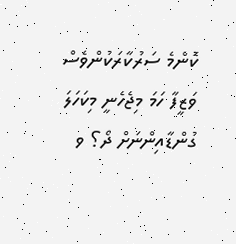ކޮންމެ ސަރުކާރަކުންވެސް ވަޒީފާ ހަމަ މިޖެހެނީ މިކަހަލަ ގުންޑާއިންނަށް ދޯ؟ ވ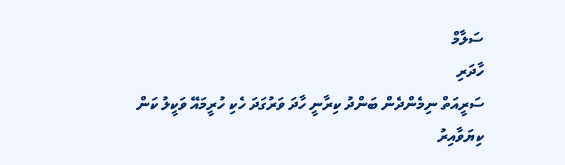ސަލާމް
ހާދަރި
ސަރީއަތް ނިމެންދެން ބަންދު ކިރާނީ ހާދަ ވަރުގަދަ ހެކި ހުރީމައޭ ވަކީލު ކަން ކިޔަވާއިރު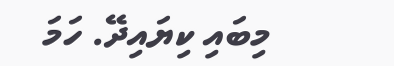މިބައި ކިޔައިދޭ. ހަމަ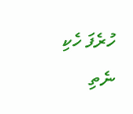ހުރެފަ ހެކި ނެތި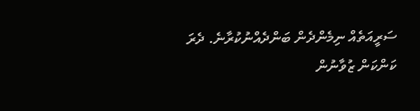ސަރީއަތެއް ނިމެންދެން ބަންދެއްނުކުރާނެ. ދެރަ ކަންކަން ޒުވާނުން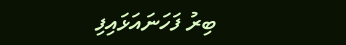ބިރު ފަހަނައަޅައިފި